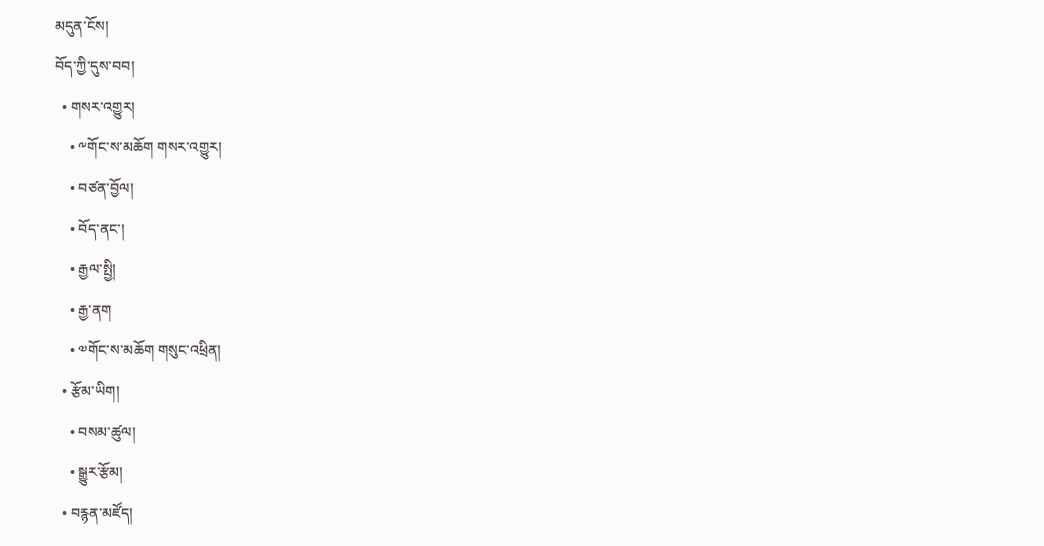མདུན་ངོས།
བོད་ཀྱི་དུས་བབ།
  • གསར་འགྱུར།
    • ༸གོང་ས་མཆོག གསར་འགྱུར།
    • བཙན་བྱོལ།
    • བོད་ནང་།
    • རྒྱལ་སྤྱི།
    • རྒྱ་ནག
    • ༧གོང་ས་མཆོག གསུང་འཕྲིན།
  • རྩོམ་ཡིག།
    • བསམ་ཚུལ།
    • སྒྱུར་རྩོམ།
  • བརྙན་མཛོད།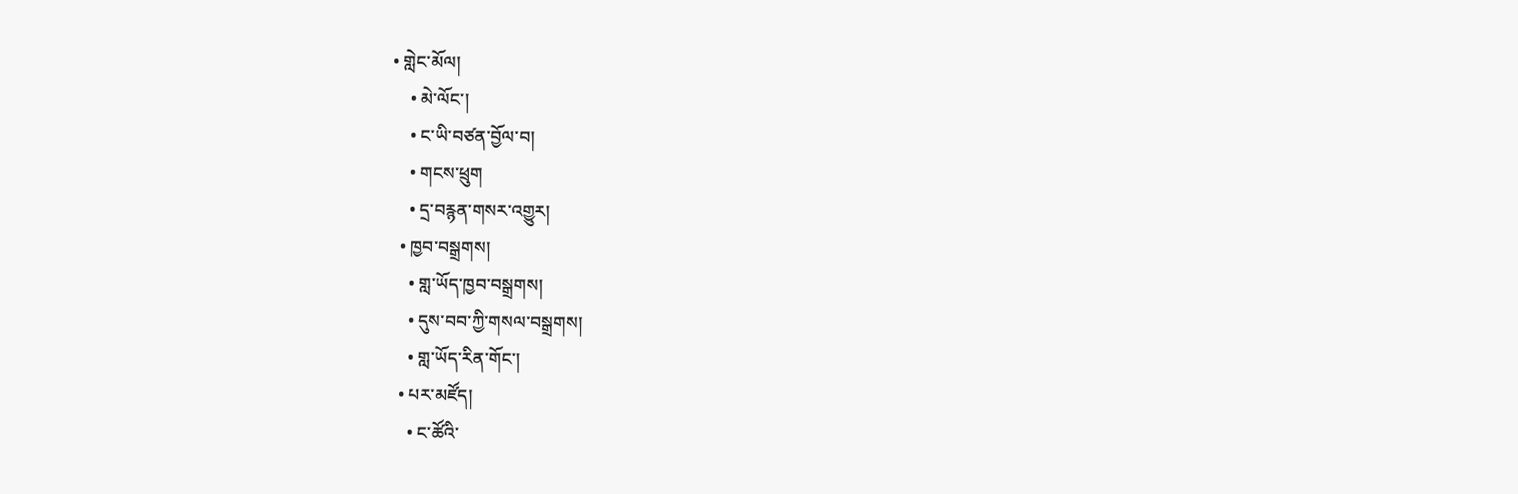• གླེང་མོལ།
    • མེ་ལོང་།
    • ང་ཡི་བཙན་བྱོལ་བ།
    • གངས་ཕྲུག
    • དྲ་བརྙན་གསར་འགྱུར།
  • ཁྱབ་བསྒྲགས།
    • གླ་ཡོད་ཁྱབ་བསྒྲགས།
    • དུས་བབ་ཀྱི་གསལ་བསྒྲགས།
    • གླ་ཡོད་རིན་གོང་།
  • པར་མཛོད།
    • ང་ཚོའི་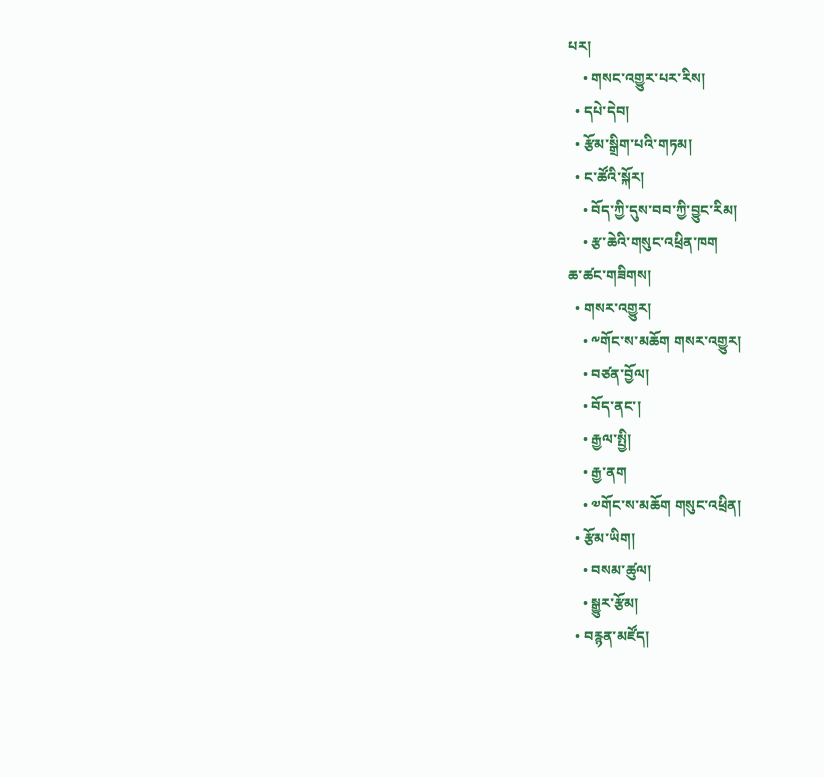པར།
    • གསང་འགྱུར་པར་རིས།
  • དཔེ་དེབ།
  • རྩོམ་སྒྲིག་པའི་གཏམ།
  • ང་ཚོའི་སྐོར།
    • བོད་ཀྱི་དུས་བབ་ཀྱི་བྱུང་རིམ།
    • རྩ་ཆེའི་གསུང་འཕྲིན་ཁག
ཆ་ཚང་གཟིགས།
  • གསར་འགྱུར།
    • ༸གོང་ས་མཆོག གསར་འགྱུར།
    • བཙན་བྱོལ།
    • བོད་ནང་།
    • རྒྱལ་སྤྱི།
    • རྒྱ་ནག
    • ༧གོང་ས་མཆོག གསུང་འཕྲིན།
  • རྩོམ་ཡིག།
    • བསམ་ཚུལ།
    • སྒྱུར་རྩོམ།
  • བརྙན་མཛོད།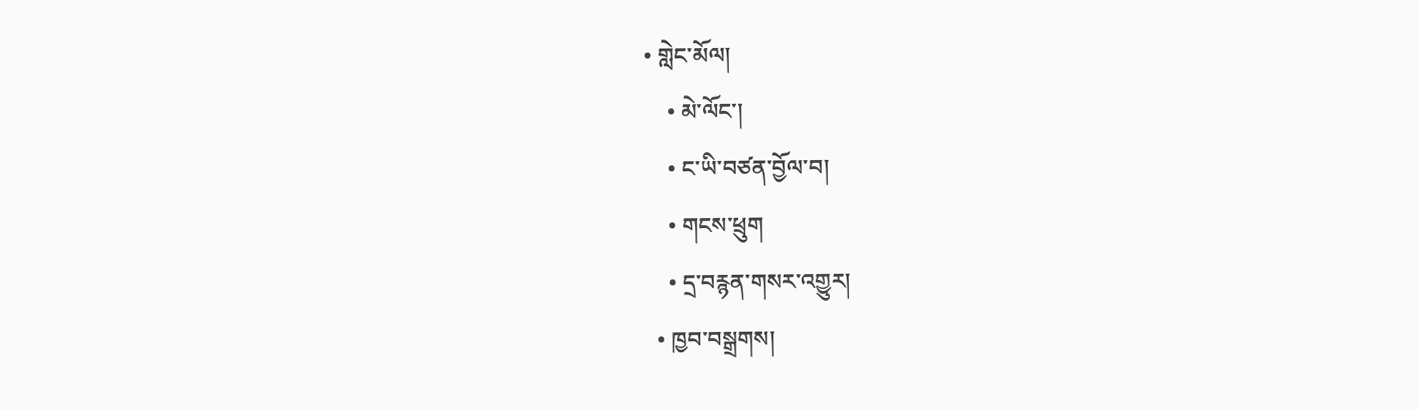• གླེང་མོལ།
    • མེ་ལོང་།
    • ང་ཡི་བཙན་བྱོལ་བ།
    • གངས་ཕྲུག
    • དྲ་བརྙན་གསར་འགྱུར།
  • ཁྱབ་བསྒྲགས།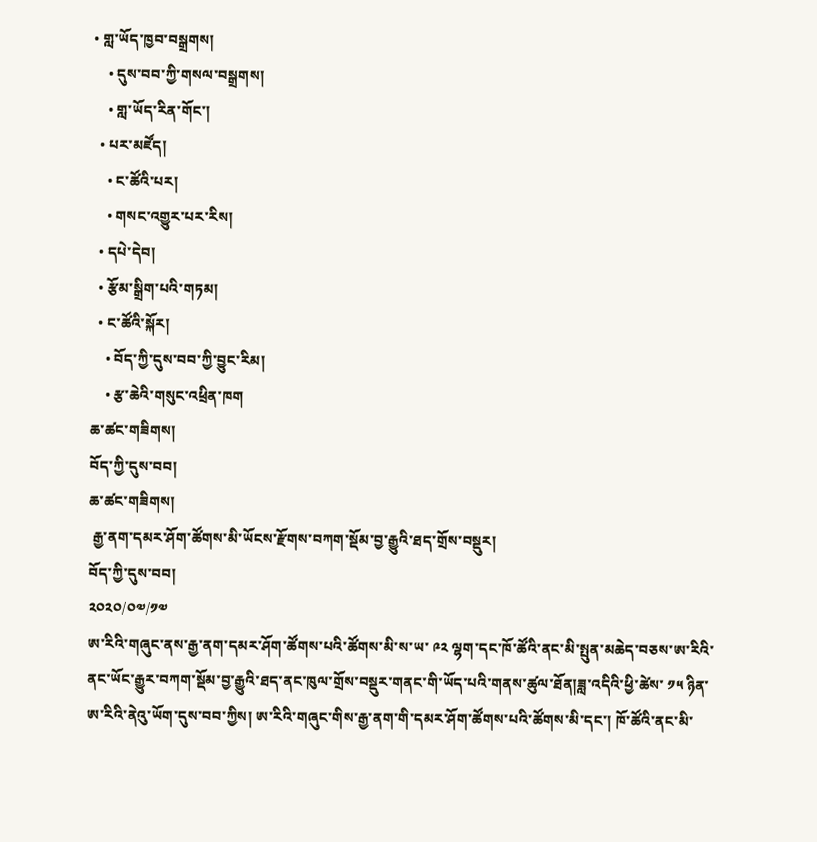• གླ་ཡོད་ཁྱབ་བསྒྲགས།
    • དུས་བབ་ཀྱི་གསལ་བསྒྲགས།
    • གླ་ཡོད་རིན་གོང་།
  • པར་མཛོད།
    • ང་ཚོའི་པར།
    • གསང་འགྱུར་པར་རིས།
  • དཔེ་དེབ།
  • རྩོམ་སྒྲིག་པའི་གཏམ།
  • ང་ཚོའི་སྐོར།
    • བོད་ཀྱི་དུས་བབ་ཀྱི་བྱུང་རིམ།
    • རྩ་ཆེའི་གསུང་འཕྲིན་ཁག
ཆ་ཚང་གཟིགས།
བོད་ཀྱི་དུས་བབ།
ཆ་ཚང་གཟིགས།
 རྒྱ་ནག་དམར་ཤོག་ཚོགས་མི་ཡོངས་རྫོགས་བཀག་སྡོམ་བྱ་རྒྱུའི་ཐད་གྲོས་བསྡུར།
བོད་ཀྱི་དུས་བབ།
༢༠༢༠/༠༧/༡༧
ཨ་རིའི་གཞུང་ནས་རྒྱ་ནག་དམར་ཤོག་ཚོགས་པའི་ཚོགས་མི་ས་ཡ་ ༩༢ ལྷག་དང་ཁོ་ཚོའི་ནང་མི་སྤུན་མཆེད་བཅས་ཨ་རིའི་ནང་ཡོང་རྒྱུར་བཀག་སྡོམ་བྱ་རྒྱུའི་ཐད་ནང་ཁུལ་གྲོས་བསྡུར་གནང་གི་ཡོད་པའི་གནས་ཚུལ་ཐོན།ཟླ་འདིའི་ཕྱི་ཚེས་ ༡༥ ཉིན་ཨ་རིའི་ནེའུ་ཡོག་དུས་བབ་ཀྱིས། ཨ་རིའི་གཞུང་གིས་རྒྱ་ནག་གི་དམར་ཤོག་ཚོགས་པའི་ཚོགས་མི་དང་། ཁོ་ཚོའི་ནང་མི་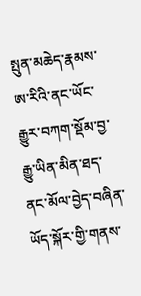སྤུན་མཆེད་རྣམས་ཨ་རིའི་ནང་ཡོང་རྒྱུར་བཀག་སྡོམ་བྱ་རྒྱུ་ཡིན་མིན་ཐད་ནང་མོལ་བྱེད་བཞིན་ཡོད་སྐོར་གྱི་གནས་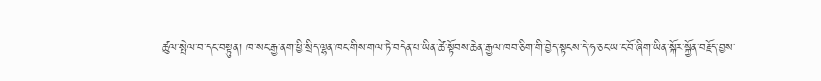ཚུལ་སྤེལ་བ་དང་བསྟུན། ཁ་སང་རྒྱ་ནག་ཕྱི་སྲིད་ལྷན་ཁང་གིས་གལ་ཏེ་བདེན་པ་ཡིན་ཚེ་སྟོབས་ཆེན་རྒྱལ་ཁབ་ཅིག་གི་བྱེད་སྟངས་དེ་ཧ་ཅང་ཡ་ང་བོ་ཞིག་ཡིན་སྐོར་སྐྱོན་བརྗོད་བྱས་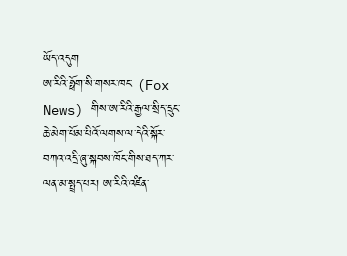ཡོད་འདུག
ཨ་རིའི་ཧྥོག་སི་གསར་ཁང་ (Fox News) གིས་ཨ་རིའི་རྒྱལ་སྲིད་དྲུང་ཆེ་མེག་པོམ་པིའོ་ལགས་ལ་དེའི་སྐོར་བཀའ་འདྲི་ཞུ་སྐབས་ཁོང་གིས་ཐད་ཀར་ལན་མ་སྤྲད་པར། ཨ་རིའི་འཛིན་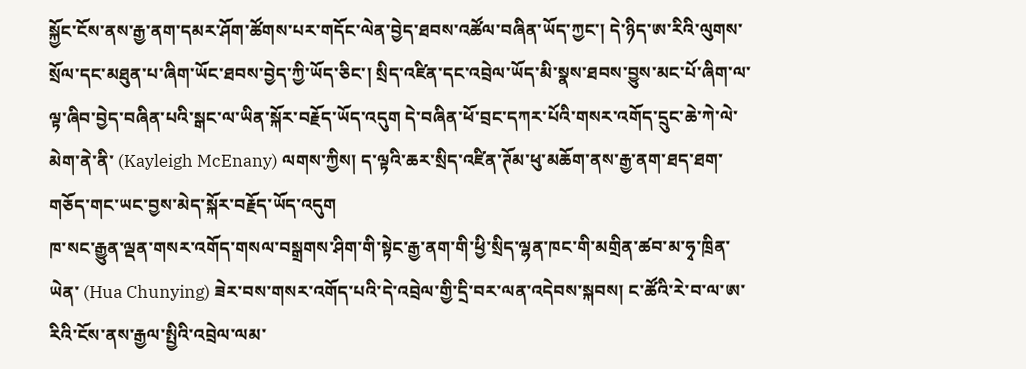སྐྱོང་ངོས་ནས་རྒྱ་ནག་དམར་ཤོག་ཚོགས་པར་གདོང་ལེན་བྱེད་ཐབས་འཚོལ་བཞིན་ཡོད་ཀྱང་། དེ་ཉིད་ཨ་རིའི་ལུགས་སྲོལ་དང་མཐུན་པ་ཞིག་ཡོང་ཐབས་བྱེད་ཀྱི་ཡོད་ཅིང་། སྲིད་འཛིན་དང་འབྲེལ་ཡོད་མི་སྣས་ཐབས་བྱུས་མང་པོ་ཞིག་ལ་ལྟ་ཞིབ་བྱེད་བཞིན་པའི་སྒང་ལ་ཡིན་སྐོར་བརྗོད་ཡོད་འདུག དེ་བཞིན་ཕོ་བྲང་དཀར་པོའི་གསར་འགོད་དྲུང་ཆེ་ཀེ་ལེ་མེག་ནེ་ནི་ (Kayleigh McEnany) ལགས་ཀྱིས། ད་ལྟའི་ཆར་སྲིད་འཛིན་ཊོམ་ཕུ་མཆོག་ནས་རྒྱ་ནག་ཐད་ཐག་གཅོད་གང་ཡང་བྱས་མེད་སྐོར་བརྗོད་ཡོད་འདུག
ཁ་སང་རྒྱུན་ལྡན་གསར་འགོད་གསལ་བསྒྲགས་ཤིག་གི་སྟེང་རྒྱ་ནག་གི་ཕྱི་སྲིད་ལྷན་ཁང་གི་མགྲིན་ཚབ་མ་ཧྭ་ཁྲིན་ཡེན་ (Hua Chunying) ཟེར་བས་གསར་འགོད་པའི་དེ་འབྲེལ་གྱི་དྲི་བར་ལན་འདེབས་སྐབས། ང་ཚོའི་རེ་བ་ལ་ཨ་རིའི་ངོས་ནས་རྒྱལ་སྤྱིའི་འབྲེལ་ལམ་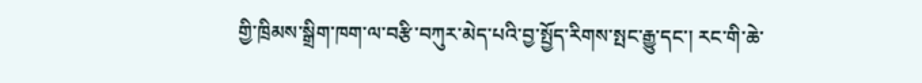གྱི་ཁྲིམས་སྒྲིག་ཁག་ལ་བརྩི་བཀུར་མེད་པའི་བྱ་སྤྱོད་རིགས་སྤང་རྒྱུ་དང་། རང་གི་ཆེ་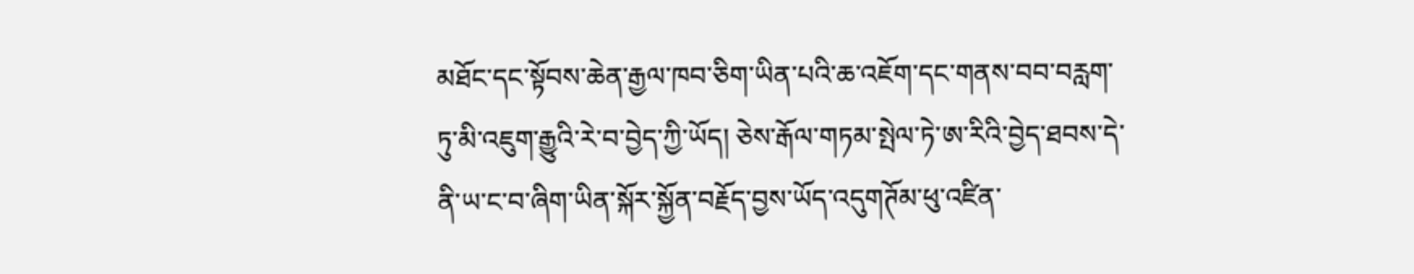མཐོང་དང་སྟོབས་ཆེན་རྒྱལ་ཁབ་ཅིག་ཡིན་པའི་ཆ་འཇོག་དང་གནས་བབ་བརླག་ཏུ་མི་འཇུག་རྒྱུའི་རེ་བ་བྱེད་ཀྱི་ཡོད། ཅེས་རྒོལ་གཏམ་སྤེལ་ཏེ་ཨ་རིའི་བྱེད་ཐབས་དེ་ནི་ཡ་ང་བ་ཞིག་ཡིན་སྐོར་སྐྱོན་བརྗོད་བྱས་ཡོད་འདུགཊོམ་ཕུ་འཛིན་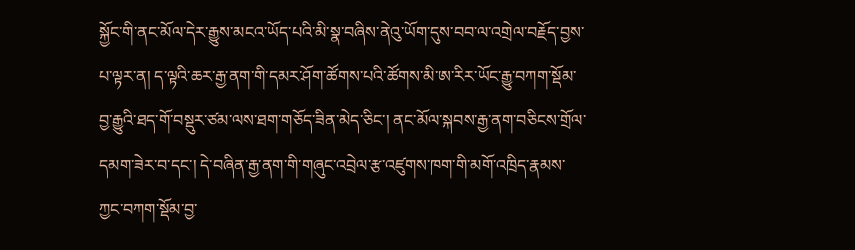སྐྱོང་གི་ནང་མོལ་དེར་རྒྱུས་མངའ་ཡོད་པའི་མི་སྣ་བཞིས་ནེའུ་ཡོག་དུས་བབ་ལ་འགྲེལ་བརྗོད་བྱས་པ་ལྟར་ན། ད་ལྟའི་ཆར་རྒྱ་ནག་གི་དམར་ཤོག་ཚོགས་པའི་ཚོགས་མི་ཨ་རིར་ཡོང་རྒྱུ་བཀག་སྡོམ་བྱ་རྒྱུའི་ཐད་གོ་བསྡུར་ཙམ་ལས་ཐག་གཅོད་ཟིན་མེད་ཅིང་། ནང་མོལ་སྐབས་རྒྱ་ནག་བཅིངས་གྲོལ་དམག་ཟེར་བ་དང་། དེ་བཞིན་རྒྱ་ནག་གི་གཞུང་འབྲེལ་རྩ་འཛུགས་ཁག་གི་མགོ་འཁྲིད་རྣམས་ཀྱང་བཀག་སྡོམ་བྱ་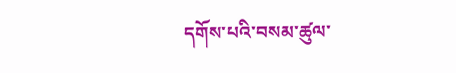དགོས་པའི་བསམ་ཚུལ་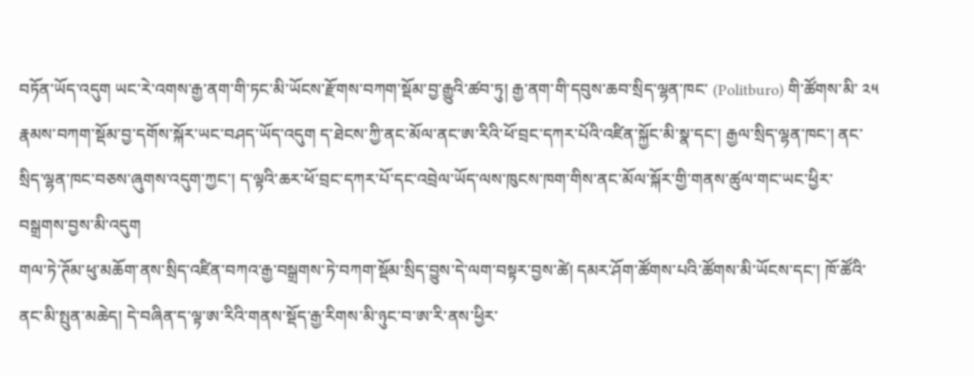བཏོན་ཡོད་འདུག ཡང་རེ་འགས་རྒྱ་ནག་གི་ཏང་མི་ཡོངས་རྫོགས་བཀག་སྡོམ་བྱ་རྒྱུའི་ཚབ་ཏུ། རྒྱ་ནག་གི་དབུས་ཆབ་སྲིད་ལྷན་ཁང་ (Politburo) གི་ཚོགས་མི་ ༢༥ རྣམས་བཀག་སྡོམ་བྱ་དགོས་སྐོར་ཡང་བཤད་ཡོད་འདུག ད་ཐེངས་ཀྱི་ནང་མོལ་ནང་ཨ་རིའི་ཕོ་བྲང་དཀར་པོའི་འཛིན་སྐྱོང་མི་སྣ་དང་། རྒྱལ་སྲིད་ལྷན་ཁང་། ནང་སྲིད་ལྷན་ཁང་བཅས་ཞུགས་འདུག་ཀྱང་། ད་ལྟའི་ཆར་ཕོ་བྲང་དཀར་པོ་དང་འབྲེལ་ཡོད་ལས་ཁུངས་ཁག་གིས་ནང་མོལ་སྐོར་གྱི་གནས་ཚུལ་གང་ཡང་ཕྱིར་བསྒྲགས་བྱས་མི་འདུག
གལ་ཏེ་ཊོམ་ཕུ་མཆོག་ནས་སྲིད་འཛིན་བཀའ་རྒྱ་བསྒྲགས་ཏེ་བཀག་སྡོམ་སྲིད་བྱུས་དེ་ལག་བསྟར་བྱས་ཚེ། དམར་ཤོག་ཚོགས་པའི་ཚོགས་མི་ཡོངས་དང་། ཁོ་ཚོའི་ནང་མི་སྤུན་མཆེད། དེ་བཞིན་ད་ལྟ་ཨ་རིའི་གནས་སྡོད་རྒྱ་རིགས་མི་ཉུང་བ་ཨ་རི་ནས་ཕྱིར་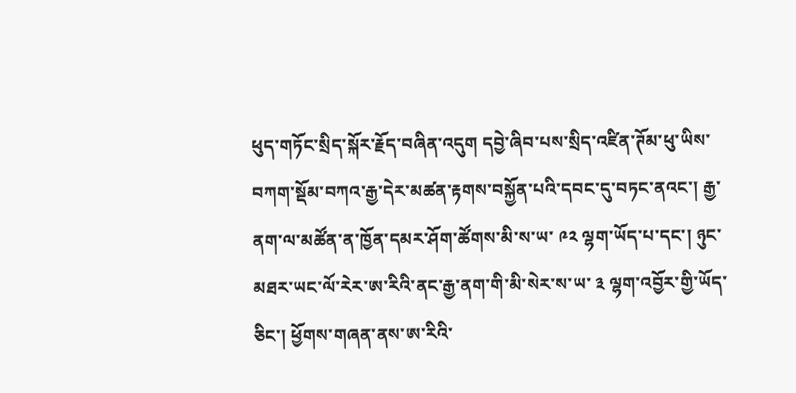ཕུད་གཏོང་སྲིད་སྐོར་རྗོད་བཞིན་འདུག དབྱེ་ཞིབ་པས་སྲིད་འཛིན་ཊོམ་ཕུ་ཡིས་བཀག་སྡོམ་བཀའ་རྒྱ་དེར་མཚན་རྟགས་བསྐྱོན་པའི་དབང་དུ་བཏང་ནའང་། རྒྱ་ནག་ལ་མཚོན་ན་ཁྱོན་དམར་ཤོག་ཚོགས་མི་ས་ཡ་ ༩༢ ལྷག་ཡོད་པ་དང་། ཉུང་མཐར་ཡང་ལོ་རེར་ཨ་རིའི་ནང་རྒྱ་ནག་གི་མི་སེར་ས་ཡ་ ༣ ལྷག་འབྱོར་གྱི་ཡོད་ཅིང་། ཕྱོགས་གཞན་ནས་ཨ་རིའི་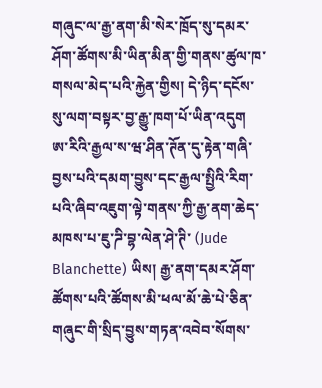གཞུང་ལ་རྒྱ་ནག་མི་སེར་ཁྲོད་སུ་དམར་ཤོག་ཚོགས་མི་ཡིན་མིན་གྱི་གནས་ཚུལ་ཁ་གསལ་མེད་པའི་རྐྱེན་གྱིས། དེ་ཉིད་དངོས་སུ་ལག་བསྟར་བྱ་རྒྱུ་ཁག་པོ་ཡིན་འདུག
ཨ་རིའི་རྒྱལ་ས་ཝ་ཤིན་ཊོན་དུ་རྟེན་གཞི་བྱས་པའི་དམག་བྱུས་དང་རྒྱལ་སྤྱིའི་རིག་པའི་ཞིབ་འཇུག་ལྟེ་གནས་ཀྱི་རྒྱ་ནག་ཆེད་མཁས་པ་ཇུ་ཌི་བྷ་ལེན་ཤེ་ཊི་ (Jude Blanchette) ཡིས། རྒྱ་ནག་དམར་ཤོག་ཚོགས་པའི་ཚོགས་མི་ཕལ་མོ་ཆེ་པེ་ཅིན་གཞུང་གི་སྲིད་བྱུས་གཏན་འབེབ་སོགས་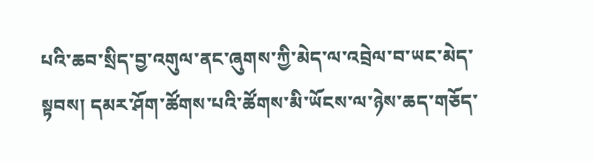པའི་ཆབ་སྲིད་བྱ་འགུལ་ནང་ཞུགས་ཀྱི་མེད་ལ་འབྲེལ་བ་ཡང་མེད་སྟབས། དམར་ཤོག་ཚོགས་པའི་ཚོགས་མི་ཡོངས་ལ་ཉེས་ཆད་གཅོད་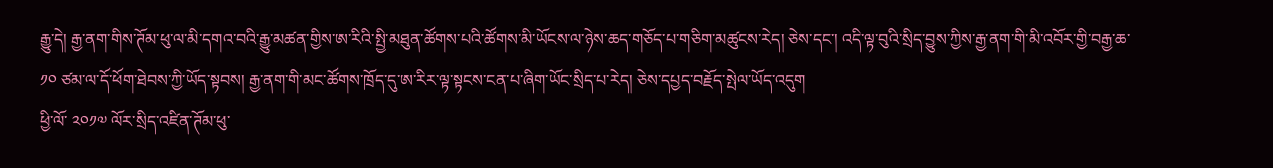རྒྱུ་དེ། རྒྱ་ནག་གིས་ཊོམ་ཕུ་ལ་མི་དགའ་བའི་རྒྱུ་མཚན་གྱིས་ཨ་རིའི་སྤྱི་མཐུན་ཚོགས་པའི་ཚོགས་མི་ཡོངས་ལ་ཉེས་ཆད་གཅོད་པ་གཅིག་མཚུངས་རེད། ཅེས་དང་། འདི་ལྟ་བུའི་སྲིད་བྱུས་ཀྱིས་རྒྱ་ནག་གི་མི་འབོར་གྱི་བརྒྱ་ཆ་ ༡༠ ཙམ་ལ་དོ་ཕོག་ཐེབས་ཀྱི་ཡོད་སྟབས། རྒྱ་ནག་གི་མང་ཚོགས་ཁྲོད་དུ་ཨ་རིར་ལྟ་སྟངས་ངན་པ་ཞིག་ཡོང་སྲིད་པ་རེད། ཅེས་དཔྱད་བརྗོད་སྤེལ་ཡོད་འདུག
ཕྱི་ལོ་ ༢༠༡༧ ལོར་སྲིད་འཛིན་ཊོམ་ཕུ་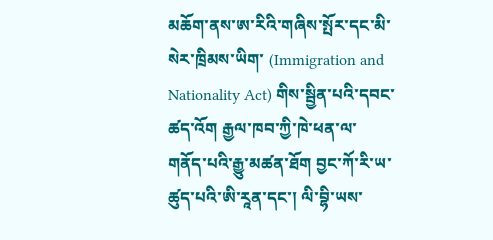མཆོག་ནས་ཨ་རིའི་གཞིས་སྤོར་དང་མི་སེར་ཁྲིམས་ཡིག་ (Immigration and Nationality Act) གིས་སྦྱིན་པའི་དབང་ཚད་འོག རྒྱལ་ཁབ་ཀྱི་ཁེ་ཕན་ལ་གནོད་པའི་རྒྱུ་མཚན་ཐོག བྱང་ཀོ་རི་ཡ་ཚུད་པའི་ཨི་རཱན་དང་། ལི་བྷི་ཡས་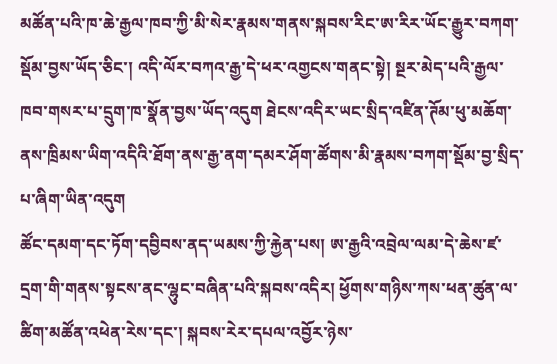མཚོན་པའི་ཁ་ཆེ་རྒྱལ་ཁབ་ཀྱི་མི་སེར་རྣམས་གནས་སྐབས་རིང་ཨ་རིར་ཡོང་རྒྱུར་བཀག་སྡོམ་བྱས་ཡོད་ཅིང་། འདི་ལོར་བཀའ་རྒྱ་དེ་ཕར་འགྱངས་གནང་སྟེ། སྔར་མེད་པའི་རྒྱལ་ཁབ་གསར་པ་དྲུག་ཁ་སྣོན་བྱས་ཡོད་འདུག ཐེངས་འདིར་ཡང་སྲིད་འཛིན་ཊོམ་ཕུ་མཆོག་ནས་ཁྲིམས་ཡིག་འདིའི་ཐོག་ནས་རྒྱ་ནག་དམར་ཤོག་ཚོགས་མི་རྣམས་བཀག་སྡོམ་བྱ་སྲིད་པ་ཞིག་ཡིན་འདུག
ཚོང་དམག་དང་ཏོག་དབྱིབས་ནད་ཡམས་ཀྱི་རྐྱེན་པས། ཨ་རྒྱའི་འབྲེལ་ལམ་དེ་ཆེས་ཛ་དྲག་གི་གནས་སྟངས་ནང་ལྷུང་བཞིན་པའི་སྐབས་འདིར། ཕྱོགས་གཉིས་ཀས་ཕན་ཚུན་ལ་ཚིག་མཚོན་འཕེན་རེས་དང་། སྐབས་རེར་དཔལ་འབྱོར་ཉེས་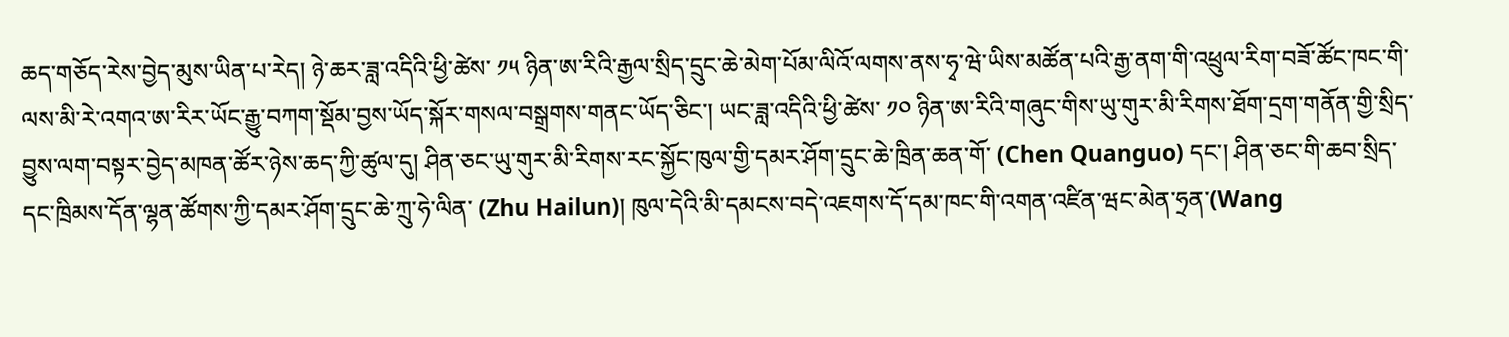ཆད་གཅོད་རེས་བྱེད་མུས་ཡིན་པ་རེད། ཉེ་ཆར་ཟླ་འདིའི་ཕྱི་ཚེས་ ༡༥ ཉིན་ཨ་རིའི་རྒྱལ་སྲིད་དྲུང་ཆེ་མེག་པོམ་ལིའོ་ལགས་ནས་ཧྭ་ཝེ་ཡིས་མཚོན་པའི་རྒྱ་ནག་གི་འཕྲུལ་རིག་བཟོ་ཚོང་ཁང་གི་ལས་མི་རེ་འགའ་ཨ་རིར་ཡོང་རྒྱུ་བཀག་སྡོམ་བྱས་ཡོད་སྐོར་གསལ་བསྒྲགས་གནང་ཡོད་ཅིང་། ཡང་ཟླ་འདིའི་ཕྱི་ཚེས་ ༡༠ ཉིན་ཨ་རིའི་གཞུང་གིས་ཡུ་གུར་མི་རིགས་ཐོག་དྲག་གནོན་གྱི་སྲིད་བྱུས་ལག་བསྟར་བྱེད་མཁན་ཚོར་ཉེས་ཆད་ཀྱི་ཚུལ་དུ། ཤིན་ཅང་ཡུ་གུར་མི་རིགས་རང་སྐྱོང་ཁུལ་གྱི་དམར་ཤོག་དྲུང་ཆེ་ཁྲིན་ཆན་གོ་ (Chen Quanguo) དང་། ཤིན་ཅང་གི་ཆབ་སྲིད་དང་ཁྲིམས་དོན་ལྷན་ཚོགས་ཀྱི་དམར་ཤོག་དྲུང་ཆེ་ཀྲུ་ཧེ་ལིན་ (Zhu Hailun)། ཁུལ་དེའི་མི་དམངས་བདེ་འཇགས་དོ་དམ་ཁང་གི་འགན་འཛིན་ཝང་མེན་ཧྲན་(Wang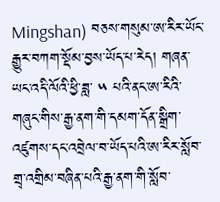Mingshan) བཅས་གསུམ་ཨ་རིར་ཡོང་རྒྱུར་བཀག་སྡོམ་བྱས་ཡོད་པ་རེད། གཞན་ཡང་འདི་ལོའི་ཕྱི་ཟླ་ ༥ པའི་ནང་ཨ་རིའི་གཞུང་གིས་རྒྱ་ནག་གི་དམག་དོན་སྒྲིག་འཛུགས་དང་འབྲེལ་བ་ཡོད་པའི་ཨ་རིར་སློབ་གྲྭ་འགྲིམ་བཞིན་པའི་རྒྱ་ནག་གི་སློབ་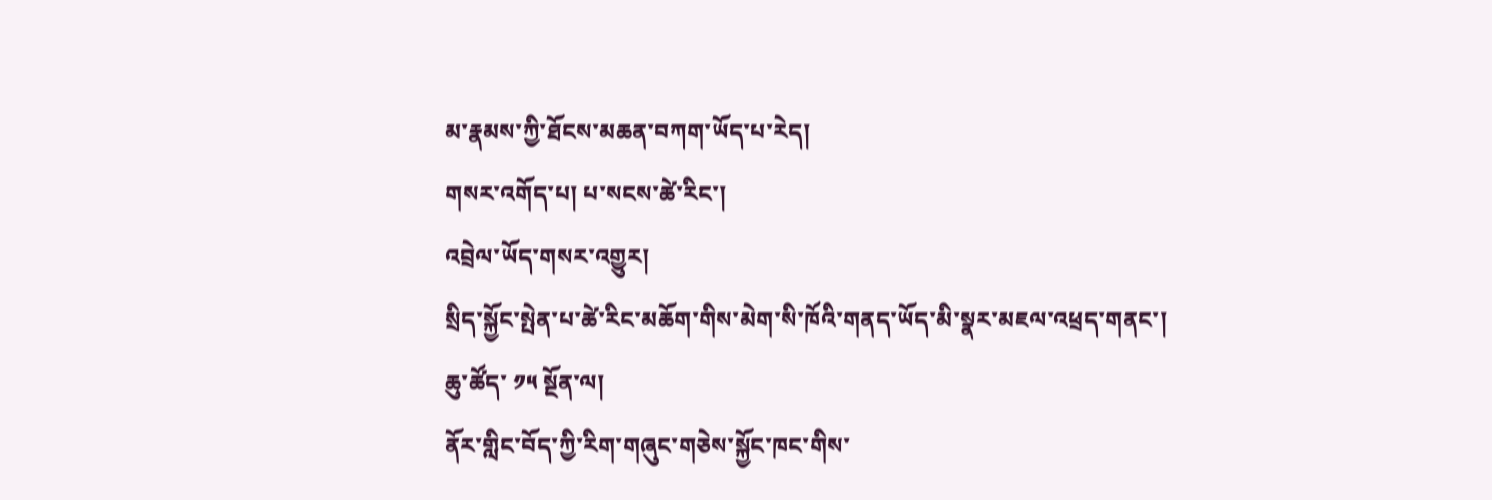མ་རྣམས་ཀྱི་ཐོངས་མཆན་བཀག་ཡོད་པ་རེད།
གསར་འགོད་པ། པ་སངས་ཚེ་རིང་།
འབྲེལ་ཡོད་གསར་འགྱུར།
སྲིད་སྐྱོང་སྤེན་པ་ཚེ་རིང་མཆོག་གིས་མེག་སི་ཁོའི་གནད་ཡོད་མི་སྣར་མཇལ་འཕྲད་གནང་།
ཆུ་ཚོད་ ༡༥ སྔོན་ལ།
ནོར་གླིང་བོད་ཀྱི་རིག་གཞུང་གཅེས་སྐྱོང་ཁང་གིས་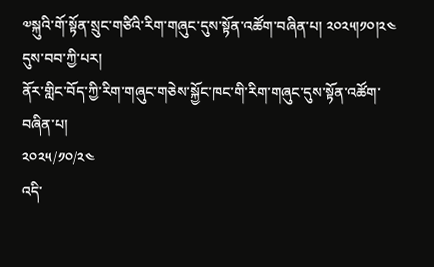༧སྐུའི་གོ་སྟོན་སྲུང་གཙིའི་རིག་གཞུང་དུས་སྟོན་འཚོག་བཞིན་པ། ༢༠༢༥།༡༠།༢༤ དུས་བབ་ཀྱི་པར།
ནོར་གླིང་བོད་ཀྱི་རིག་གཞུང་གཅེས་སྐྱོང་ཁང་གི་རིག་གཞུང་དུས་སྟོན་འཚོག་བཞིན་པ།
༢༠༢༥/༡༠/༢༤
འདི་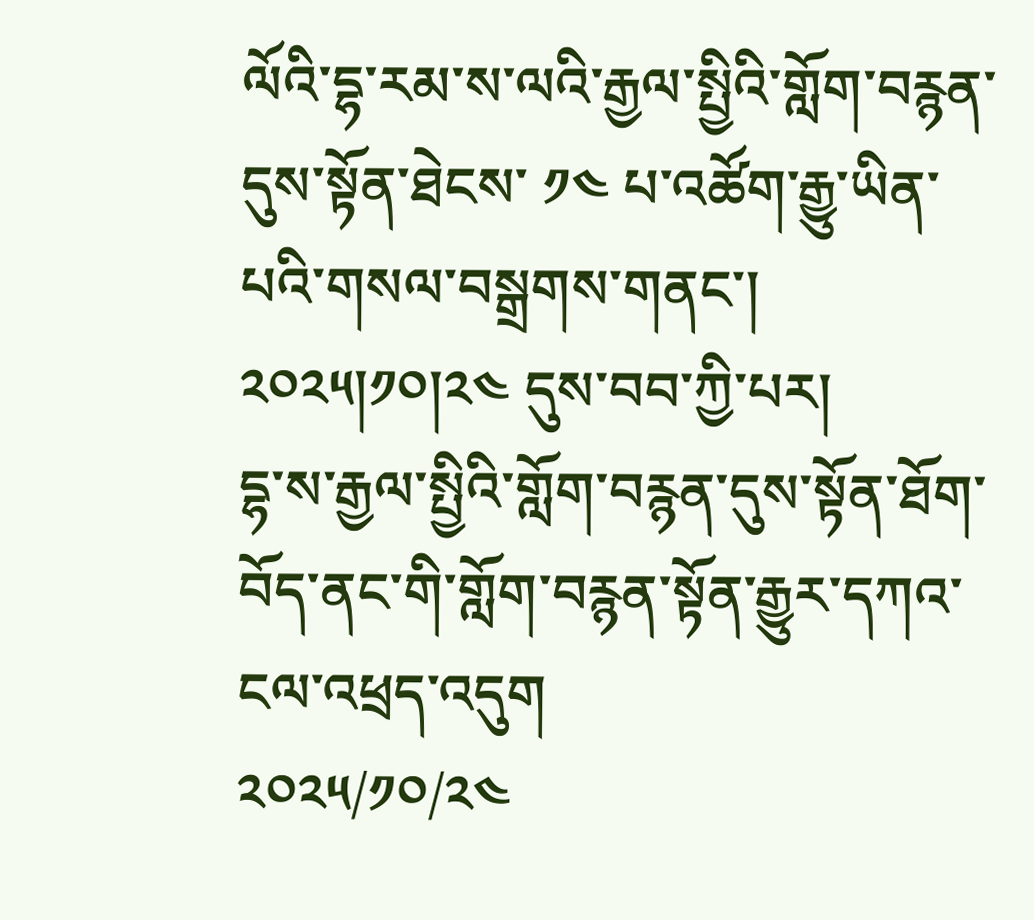ལོའི་དྷ་རམ་ས་ལའི་རྒྱལ་སྤྱིའི་གློག་བརྙན་དུས་སྟོན་ཐེངས་ ༡༤ པ་འཚོག་རྒྱུ་ཡིན་པའི་གསལ་བསྒྲགས་གནང་། ༢༠༢༥།༡༠།༢༤ དུས་བབ་ཀྱི་པར།
དྷ་ས་རྒྱལ་སྤྱིའི་གློག་བརྙན་དུས་སྟོན་ཐོག་བོད་ནང་གི་གློག་བརྙན་སྟོན་རྒྱུར་དཀའ་ངལ་འཕྲད་འདུག
༢༠༢༥/༡༠/༢༤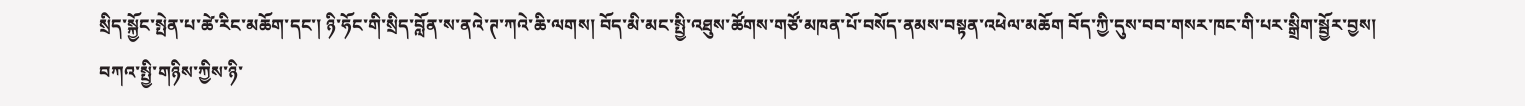སྲིད་སྐྱོང་སྤེན་པ་ཚེ་རིང་མཆོག་དང་། ཉི་ཧོང་གི་སྲིད་བློན་ས་ནའེ་ཊ་ཀའེ་ཆི་ལགས། བོད་མི་མང་སྤྱི་འཐུས་ཚོགས་གཙོ་མཁན་པོ་བསོད་ནམས་བསྟན་འཕེལ་མཆོག བོད་ཀྱི་དུས་བབ་གསར་ཁང་གི་པར་སྒྲིག་སྦྱོར་བྱས།
བཀའ་སྤྱི་གཉིས་ཀྱིས་ཉི་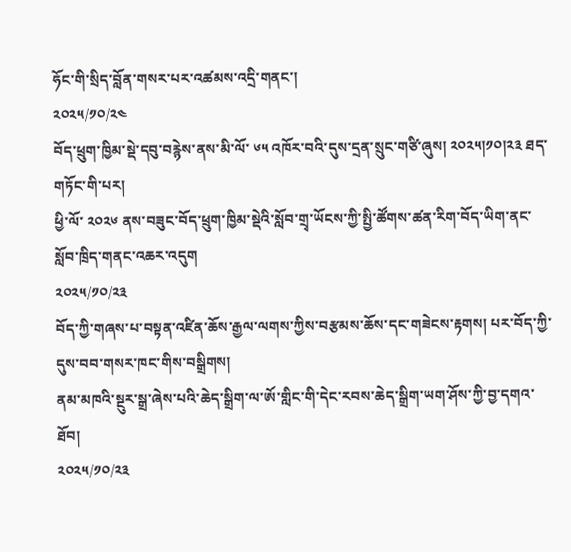ཧོང་གི་སྲིད་བློན་གསར་པར་འཚམས་འདྲི་གནང་།
༢༠༢༥/༡༠/༢༤
བོད་ཕྲུག་ཁྱིམ་སྡེ་དབུ་བརྙེས་ནས་མི་ལོ་ ༦༥ འཁོར་བའི་དུས་དྲན་སྲུང་གཙི་ཞུས། ༢༠༢༥།༡༠།༢༣ ཐད་གཏོང་གི་པར།
ཕྱི་ལོ་ ༢༠༢༦ ནས་བཟུང་བོད་ཕྲུག་ཁྱིམ་སྡེའི་སློབ་གྲྭ་ཡོངས་ཀྱི་སྤྱི་ཚོགས་ཚན་རིག་བོད་ཡིག་ནང་སློབ་ཁྲིད་གནང་འཆར་འདུག
༢༠༢༥/༡༠/༢༣
བོད་ཀྱི་གཞས་པ་བསྟན་འཛིན་ཆོས་རྒྱལ་ལགས་ཀྱིས་བརྩམས་ཆོས་དང་གཟེངས་རྟགས། པར་བོད་ཀྱི་དུས་བབ་གསར་ཁང་གིས་བསྒྲིགས།
ནམ་མཁའི་སྔུར་སྒྲ་ཞེས་པའི་ཆེད་སྒྲིག་ལ་ཨོ་གླིང་གི་དེང་རབས་ཆེད་སྒྲིག་ཡག་ཤོས་ཀྱི་བྱ་དགའ་ཐོབ།
༢༠༢༥/༡༠/༢༣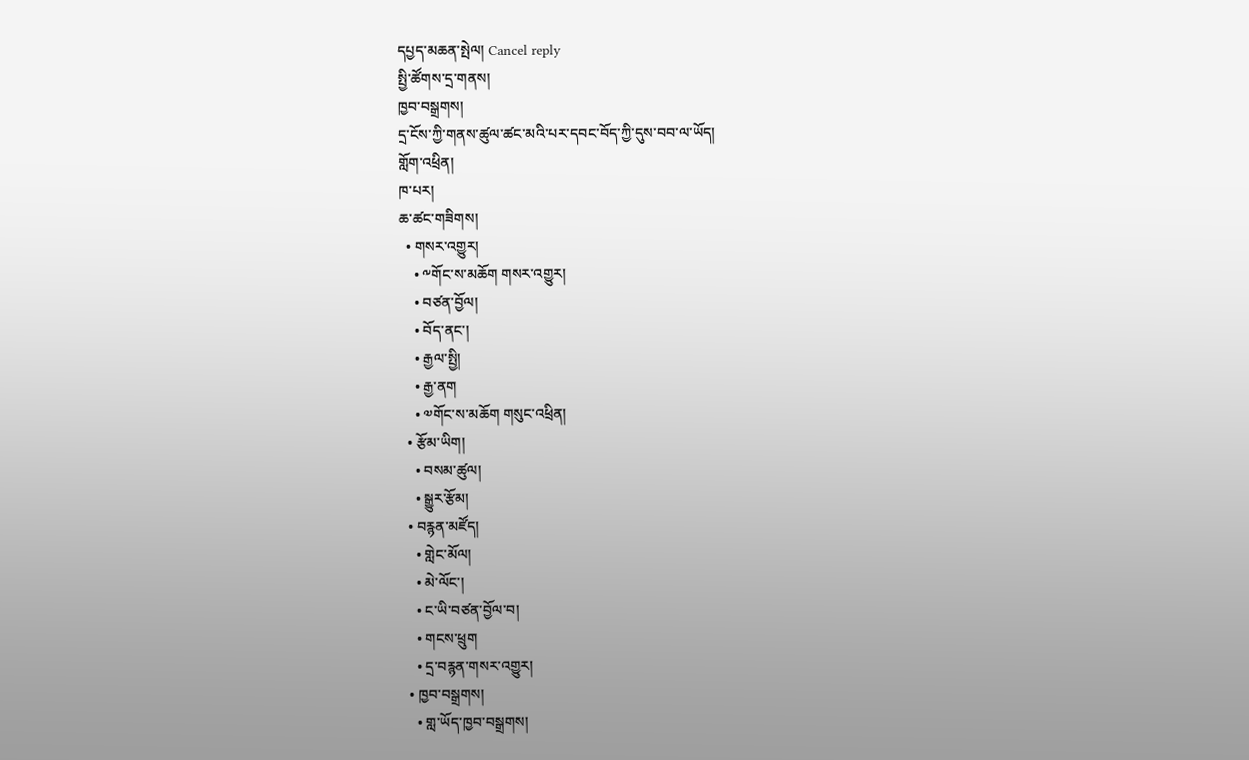དཔྱད་མཆན་སྤེལ། Cancel reply
སྤྱི་ཚོགས་དྲ་གནས།
ཁྱབ་བསྒྲགས།
དྲ་ངོས་ཀྱི་གནས་ཚུལ་ཚང་མའི་པར་དབང་བོད་ཀྱི་དུས་བབ་ལ་ཡོད།
གློག་འཕྲིན།
ཁ་པར།
ཆ་ཚང་གཟིགས།
  • གསར་འགྱུར།
    • ༸གོང་ས་མཆོག གསར་འགྱུར།
    • བཙན་བྱོལ།
    • བོད་ནང་།
    • རྒྱལ་སྤྱི།
    • རྒྱ་ནག
    • ༧གོང་ས་མཆོག གསུང་འཕྲིན།
  • རྩོམ་ཡིག།
    • བསམ་ཚུལ།
    • སྒྱུར་རྩོམ།
  • བརྙན་མཛོད།
    • གླེང་མོལ།
    • མེ་ལོང་།
    • ང་ཡི་བཙན་བྱོལ་བ།
    • གངས་ཕྲུག
    • དྲ་བརྙན་གསར་འགྱུར།
  • ཁྱབ་བསྒྲགས།
    • གླ་ཡོད་ཁྱབ་བསྒྲགས།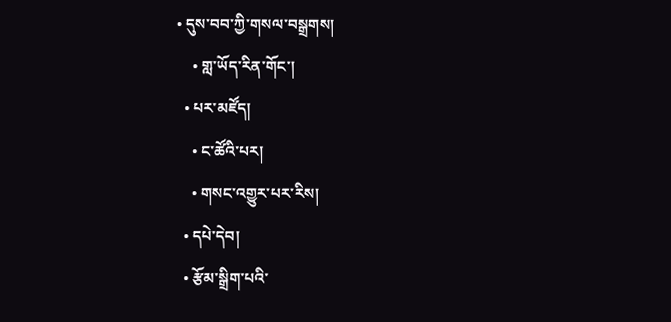• དུས་བབ་ཀྱི་གསལ་བསྒྲགས།
    • གླ་ཡོད་རིན་གོང་།
  • པར་མཛོད།
    • ང་ཚོའི་པར།
    • གསང་འགྱུར་པར་རིས།
  • དཔེ་དེབ།
  • རྩོམ་སྒྲིག་པའི་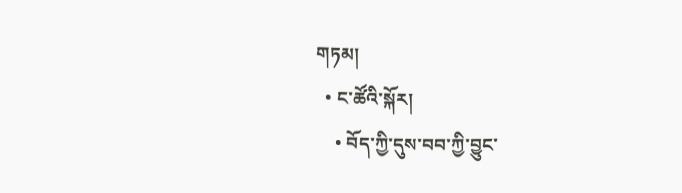གཏམ།
  • ང་ཚོའི་སྐོར།
    • བོད་ཀྱི་དུས་བབ་ཀྱི་བྱུང་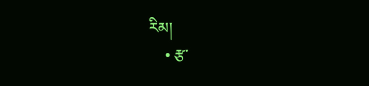རིམ།
    • རྩ་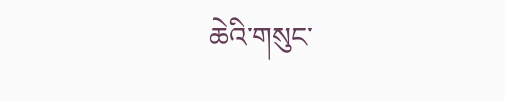ཆེའི་གསུང་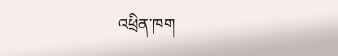འཕྲིན་ཁག